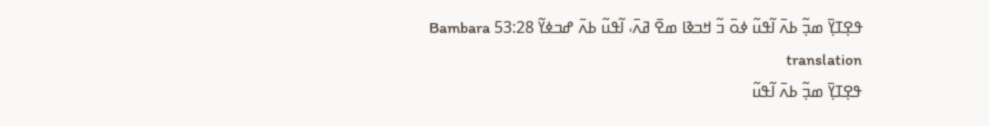ߟߐ߲ߠߌ߲߫ ߘߏ߲߬ ߕߍ߫ ߊ߬ߟߎ߬ ߦߋ߫ ߏ߬ ߞߏߢߊ ߘߐ߫ ߥߍ߫، ߊ߬ߟߎ߬ ߕߍ߫ ߝߏߦߌ߬ 53:28 Bambara translation
ߟߐ߲ߠߌ߲߫ ߘߏ߲߬ ߕߍ߫ ߊ߬ߟߎ߬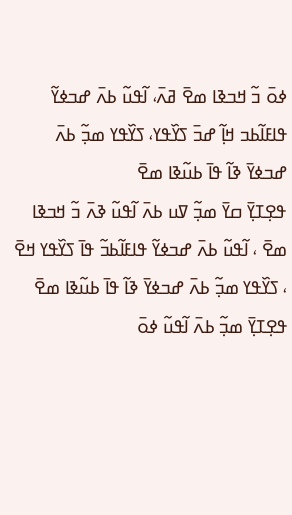ߦߋ߫ ߏ߬ ߞߏߢߊ ߘߐ߫ ߥߍ߫، ߊ߬ߟߎ߬ ߕߍ߫ ߝߏߦߌ߬ ߟߊߓߊ߬ߕߏ ߞߊ߲߬ ߝߏ߫ ߖߌ߰ߟߌ، ߖߌ߰ߟߌ ߘߏ߲߬ ߕߍ߫ ߝߏߦߌ߫ ߢߊ߬ ߟߊ߫ ߕߎ߬ߢߊ ߘߐ߫
ߟߐ߲ߠߌ߲߫ ߛߌ߫ ߘߏ߲߬ ߜߎ ߕߍ߫ ߊ߬ߟߎ߬ ߢߍ߫ ߏ߬ ߞߏߢߊ ߘߐ߫ ، ߊ߬ߟߎ߬ ߕߍ߫ ߝߏߦߌ߬ ߟߊߓߊ߬ߕߏ߬ ߟߊ߫ ߖߌ߰ߟߌ ߞߐ߫ ، ߖߌ߰ߟߌ ߘߏ߲߬ ߕߍ߫ ߝߏߦߌ߫ ߢߊ߬ ߟߊ߫ ߕߎ߬ߢߊ ߘߐ߫
ߟߐ߲ߠߌ߲߫ ߘߏ߲߬ ߕߍ߫ ߊ߬ߟߎ߬ ߦߋ߫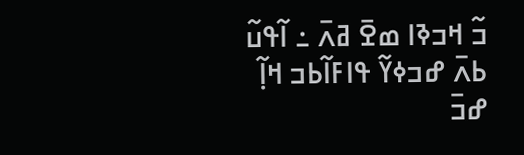ߏ߬ ߞߏߢߊ ߘߐ߫ ߥߍ߫ ߸ ߊ߬ߟߎ߬ ߕߍ߫ ߝߏߦߌ߬ ߟߊߓߊ߬ߕߏ ߞߊ߲߬ ߝߏ߫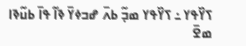ߖߌ߰ߟߌ ߸ ߖߌ߰ߟߌ ߘߏ߲߬ ߕߍ߫ ߝߏߦߌ߫ ߢߊ߬ ߟߊ߫ ߕߎ߬ߢߊ ߘߐ߫